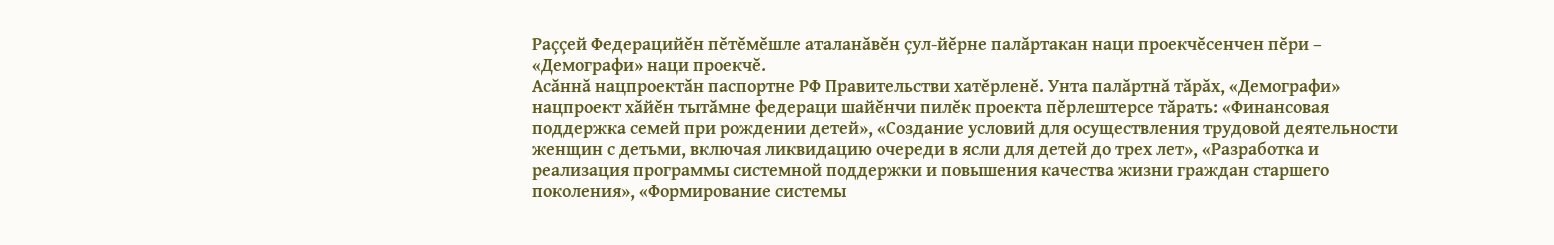Раççей Федерацийĕн пĕтĕмĕшле аталанăвĕн çул-йĕрне палăртакан наци проекчĕсенчен пĕри – «Демографи» наци проекчĕ.
Асăннă нацпроектăн паспортне РФ Правительстви хатĕрленĕ. Унта палăртнă тăрăх, «Демографи» нацпроект хăйĕн тытăмне федераци шайĕнчи пилĕк проекта пĕрлештерсе тăрать: «Финансовая поддержка семей при рождении детей», «Создание условий для осуществления трудовой деятельности женщин с детьми, включая ликвидацию очереди в ясли для детей до трех лет», «Разработка и реализация программы системной поддержки и повышения качества жизни граждан старшего поколения», «Формирование системы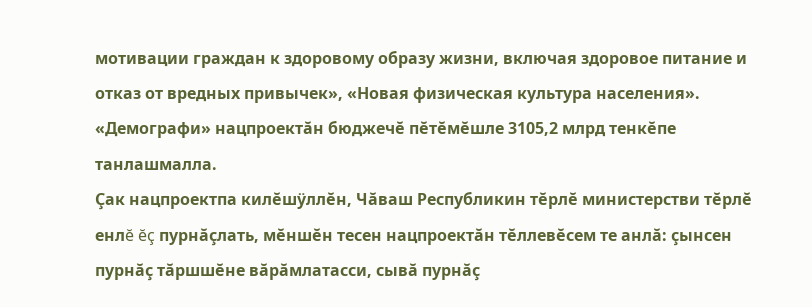мотивации граждан к здоровому образу жизни, включая здоровое питание и отказ от вредных привычек», «Новая физическая культура населения». «Демографи» нацпроектăн бюджечĕ пĕтĕмĕшле 3105,2 млрд тенкĕпе танлашмалла.
Çак нацпроектпа килĕшÿллĕн, Чăваш Республикин тĕрлĕ министерстви тĕрлĕ енлĕ ĕç пурнăçлать, мĕншĕн тесен нацпроектăн тĕллевĕсем те анлă: çынсен пурнăç тăршшĕне вăрăмлатасси, сывă пурнăç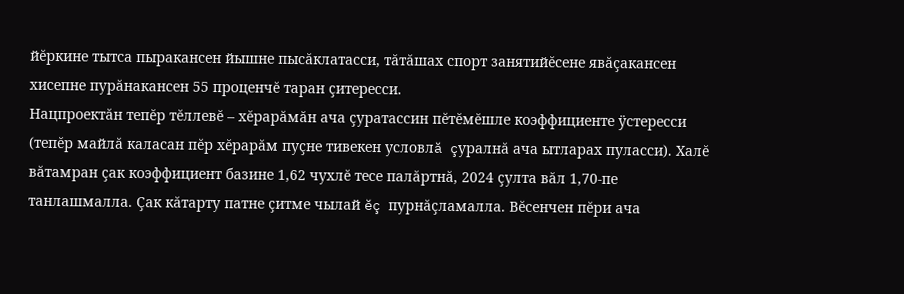йĕркине тытса пыракансен йышне пысăклатасси, тăтăшах спорт занятийĕсене явăçакансен хисепне пурăнакансен 55 проценчĕ таран çитересси.
Нацпроектăн тепĕр тĕллевĕ – хĕрарăмăн ача çуратассин пĕтĕмĕшле коэффициенте ÿстересси (тепĕр майлă каласан пĕр хĕрарăм пуçне тивекен условлă çуралнă ача ытларах пуласси). Халĕ вăтамран çак коэффициент базине 1,62 чухлĕ тесе палăртнă, 2024 çулта вăл 1,70-пе танлашмалла. Çак кăтарту патне çитме чылай ĕç пурнăçламалла. Вĕсенчен пĕри ача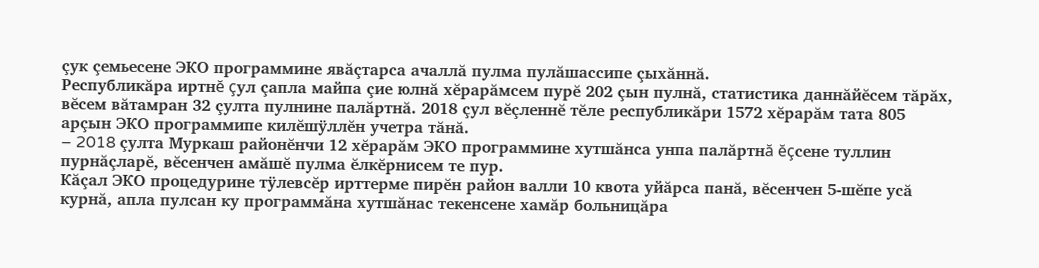çук çемьесене ЭКО программине явăçтарса ачаллă пулма пулăшассипе çыхăннă.
Республикăра иртнĕ çул çапла майпа çие юлнă хĕрарăмсем пурĕ 202 çын пулнă, статистика даннăйĕсем тăрăх, вĕсем вăтамран 32 çулта пулнине палăртнă. 2018 çул вĕçленнĕ тĕле республикăри 1572 хĕрарăм тата 805 арçын ЭКО программипе килĕшÿллĕн учетра тăнă.
– 2018 çулта Муркаш районĕнчи 12 хĕрарăм ЭКО программине хутшăнса унпа палăртнă ĕçсене туллин пурнăçларĕ, вĕсенчен амăшĕ пулма ĕлкĕрнисем те пур.
Кăçал ЭКО процедурине тÿлевсĕр ирттерме пирĕн район валли 10 квота уйăрса панă, вĕсенчен 5-шĕпе усă курнă, апла пулсан ку программăна хутшăнас текенсене хамăр больницăра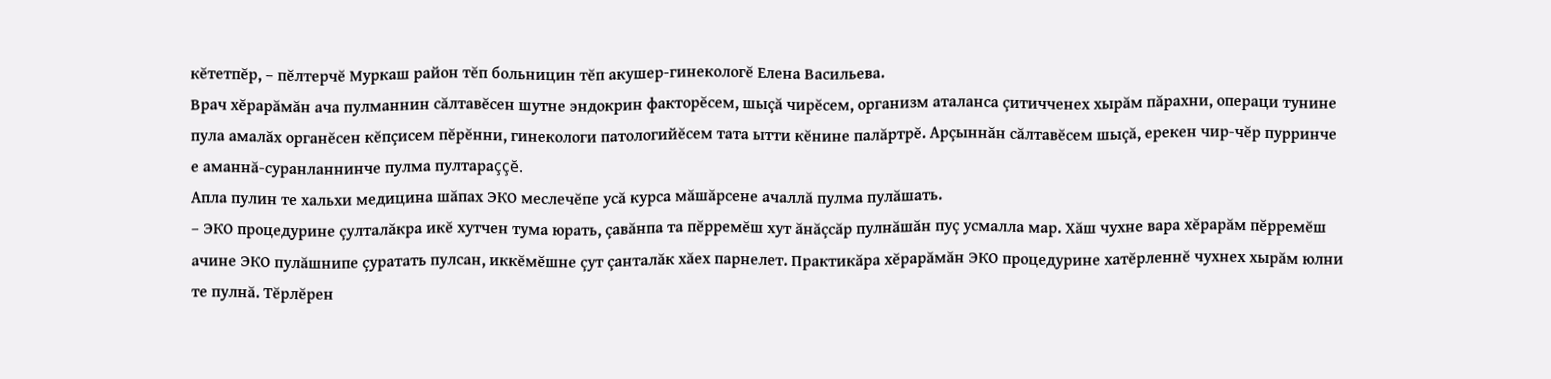кĕтетпĕр, – пĕлтерчĕ Муркаш район тĕп больницин тĕп акушер-гинекологĕ Елена Васильева.
Врач хĕрарăмăн ача пулманнин сăлтавĕсен шутне эндокрин факторĕсем, шыçă чирĕсем, организм аталанса çитичченех хырăм пăрахни, операци тунине пула амалăх органĕсен кĕпçисем пĕрĕнни, гинекологи патологийĕсем тата ытти кĕнине палăртрĕ. Арçыннăн сăлтавĕсем шыçă, ерекен чир-чĕр пурринче е аманнă-суранланнинче пулма пултараççĕ.
Апла пулин те хальхи медицина шăпах ЭКО меслечĕпе усă курса мăшăрсене ачаллă пулма пулăшать.
– ЭКО процедурине çулталăкра икĕ хутчен тума юрать, çавăнпа та пĕрремĕш хут ăнăçсăр пулнăшăн пуç усмалла мар. Хăш чухне вара хĕрарăм пĕрремĕш ачине ЭКО пулăшнипе çуратать пулсан, иккĕмĕшне çут çанталăк хăех парнелет. Практикăра хĕрарăмăн ЭКО процедурине хатĕрленнĕ чухнех хырăм юлни те пулнă. Тĕрлĕрен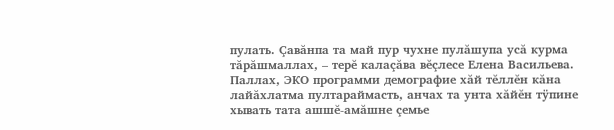пулать. Çавăнпа та май пур чухне пулăшупа усă курма тăрăшмаллах, – терĕ калаçăва вĕçлесе Елена Васильева.
Паллах, ЭКО программи демографие хăй тĕллĕн кăна лайăхлатма пултараймасть, анчах та унта хăйĕн тÿпине хывать тата ашшĕ-амăшне çемье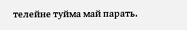телейне туйма май парать.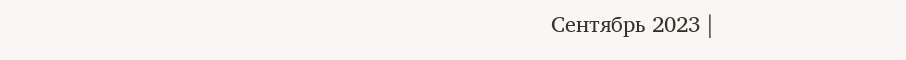Сентябрь 2023 |